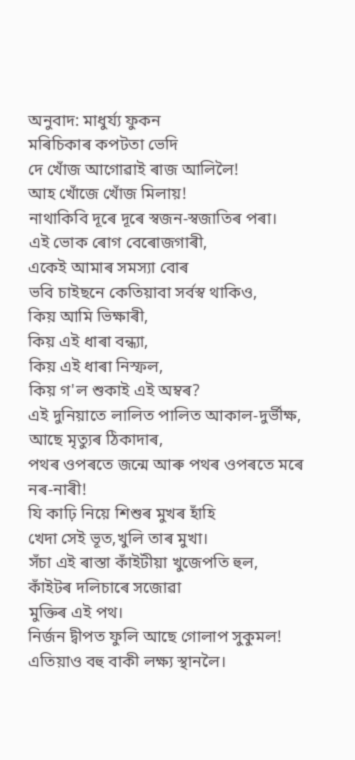অনুবাদ: মাধুৰ্য্য ফুকন
মৰিচিকাৰ কপটতা ভেদি
দে খোঁজ আগোৱাই ৰাজ আলিলৈ!
আহ খোঁজে খোঁজ মিলায়!
নাথাকিবি দূৰে দূৰে স্বজন-স্বজাতিৰ পৰা।
এই ভোক ৰোগ বেৰোজগাৰী,
একেই আমাৰ সমস্যা বোৰ
ভবি চাইছনে কেতিয়াবা সৰ্বস্ব থাকিও,
কিয় আমি ভিক্ষাৰী,
কিয় এই ধাৰা বন্ধ্যা,
কিয় এই ধাৰা নিস্ফল,
কিয় গ'ল শুকাই এই অম্বৰ?
এই দুনিয়াতে লালিত পালিত আকাল-দুৰ্ভীক্ষ,
আছে মৃত্যুৰ ঠিকাদাৰ,
পথৰ ওপৰতে জন্মে আৰু পথৰ ওপৰতে মৰে নৰ-নাৰী!
যি কাঢ়ি নিয়ে শিশুৰ মুখৰ হাঁহি
খেদা সেই ভূত,খুলি তাৰ মুখা।
সঁচা এই ৰাস্তা কাঁইটীয়া খুজেপতি হুল,
কাঁইটৰ দলিচাৰে সজোৱা
মুক্তিৰ এই পথ।
নিৰ্জন দ্বীপত ফুলি আছে গোলাপ সুকুমল!
এতিয়াও বহু বাকী লক্ষ্য স্থানলৈ।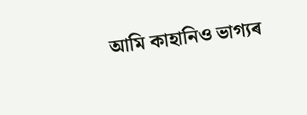আমি কাহানিও ভাগ্যৰ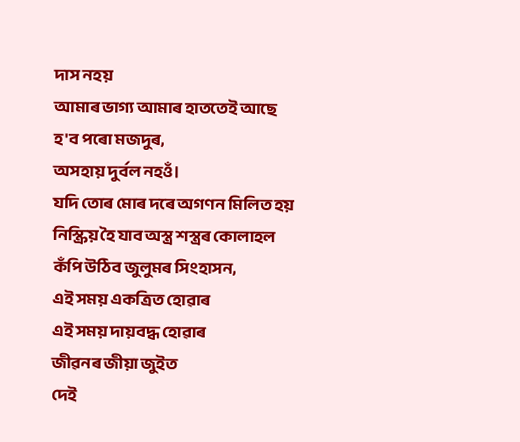দাস নহয়
আমাৰ ভাগ্য আমাৰ হাততেই আছে
হ'ব পৰো মজদুৰ,
অসহায় দুৰ্বল নহওঁ।
যদি তোৰ মোৰ দৰে অগণন মিলিত হয়
নিস্ক্ৰিয় হৈ যাব অস্ত্ৰ শস্ত্ৰৰ কোলাহল
কঁপি উঠিব জুলুমৰ সিংহাসন,
এই সময় একত্ৰিত হোৱাৰ
এই সময় দায়বদ্ধ হোৱাৰ
জীৱনৰ জীয়া জুইত
দেই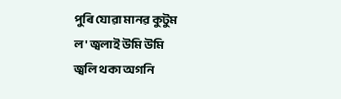পুৰি যোৱা মানৱ কুটুম
ল' জ্বলাই উমি উমি
জ্বলি থকা অগনি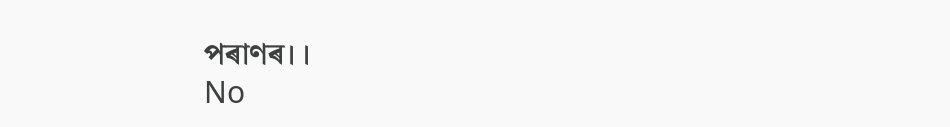পৰাণৰ।।
No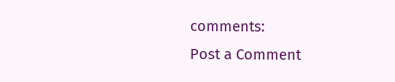comments:
Post a Comment